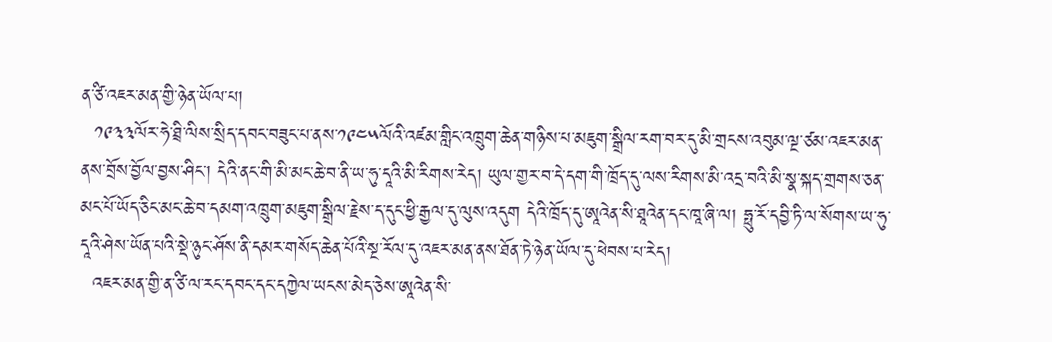ན་ཙི་འཇར་མན་གྱི་ཉེན་ཡོལ་པ།
  ༡༩༣༣ལོར་ཧེ་ཐྲི་ལིས་སྲིད་དབང་བཟུང་པ་ནས་༡༩༤༥ལོའི་འཛམ་གླིང་འཁྲུག་ཆེན་གཉིས་པ་མཇུག་སྒྲིལ་རག་བར་དུ་མི་གྲངས་འབུམ་ལྔ་ཙམ་འཇར་མན་ནས་བྲོས་བྱོལ་བྱས་ཤིང་། དེའི་ནང་གི་མི་མང་ཆེ་བ་ནི་ཡ་ཧུ་དཱའི་མི་རིགས་རེད། ཡུལ་གྱར་བ་དེ་དག་གི་ཁྲོད་དུ་ལས་རིགས་མི་འདྲ་བའི་མི་སྣ་སྐད་གྲགས་ཅན་མང་པོ་ཡོད་ཅིང་མང་ཆེ་བ་དམག་འཁྲུག་མཇུག་སྒྲིལ་རྗེས་ད་དུང་ཕྱི་རྒྱལ་དུ་ལུས་འདུག དེའི་ཁྲོད་དུ་ཨཱའེན་སི་ཐཱའེན་དང་ཁཱ་ཞི་ལ། ཧྥུ་རོ་དབྱི་ཏི་ལ་སོགས་ཡ་ཧུ་དཱའི་ཤེས་ཡོན་པའི་སྡེ་ཉུང་ཤོས་ནི་དམར་གསོད་ཆེན་པོའི་སྔ་རོལ་དུ་འཇར་མན་ནས་ཐོན་ཏེ་ཉེན་ཡོལ་དུ་ཕེབས་པ་རེད།
  འཇར་མན་གྱི་ན་ཙི་ལ་རང་དབང་དང་དཀྱེལ་ཡངས་མེད་ཅེས་ཨཱའེན་སི་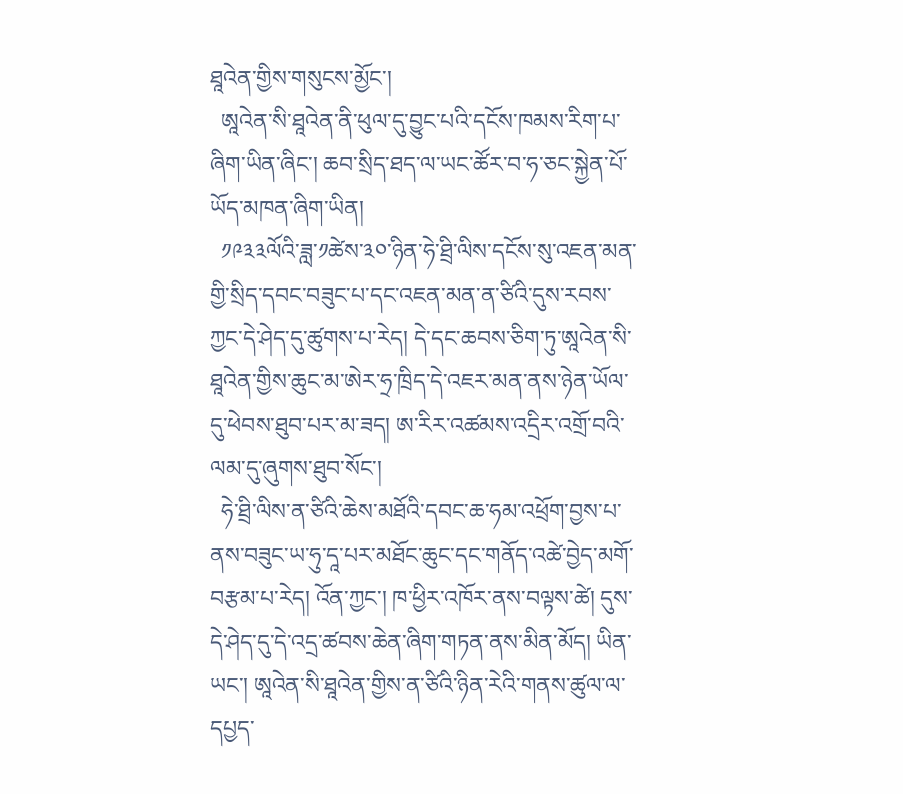ཐཱའེན་གྱིས་གསུངས་མྱོང་།
  ཨཱའེན་སི་ཐཱའེན་ནི་ཕུལ་དུ་བྱུང་པའི་དངོས་ཁམས་རིག་པ་ཞིག་ཡིན་ཞིང་། ཆབ་སྲིད་ཐད་ལ་ཡང་ཚོར་བ་ཧ་ཅང་སྐྱེན་པོ་ཡོད་མཁན་ཞིག་ཡིན།
  ༡༩༣༣ལོའི་ཟླ་༡ཚེས་༣༠་ཉིན་ཧེ་ཐྲི་ལིས་དངོས་སུ་འཇན་མན་གྱི་སྲིད་དབང་བཟུང་པ་དང་འཇན་མན་ན་ཙིའི་དུས་རབས་ཀྱང་དེ་ཤེད་དུ་ཚུགས་པ་རེད། དེ་དང་ཆབས་ཅིག་ཏུ་ཨཱའེན་སི་ཐཱའེན་གྱིས་ཆུང་མ་ཨེར་ཧྲ་ཁྲིད་དེ་འཇར་མན་ནས་ཉེན་ཡོལ་དུ་ཕེབས་ཐུབ་པར་མ་ཟད། ཨ་རིར་འཚམས་འདྲིར་འགྲོ་བའི་ལམ་དུ་ཞུགས་ཐུབ་སོང་།
  ཧེ་ཐྲི་ལིས་ན་ཙིའི་ཆེས་མཐོའི་དབང་ཆ་ཧམ་འཕྲོག་བྱས་པ་ནས་བཟུང་ཡ་ཧུ་དཱ་པར་མཐོང་ཆུང་དང་གནོད་འཚེ་བྱེད་མགོ་བརྩམ་པ་རེད། འོན་ཀྱང་། ཁ་ཕྱིར་འཁོར་ནས་བལྟས་ཚེ། དུས་དེ་ཤེད་དུ་དེ་འདྲ་ཚབས་ཆེན་ཞིག་གཏན་ནས་མིན་མོད། ཡིན་ཡང་། ཨཱའེན་སི་ཐཱའེན་གྱིས་ན་ཙིའི་ཉིན་རེའི་གནས་ཚུལ་ལ་དཔྱད་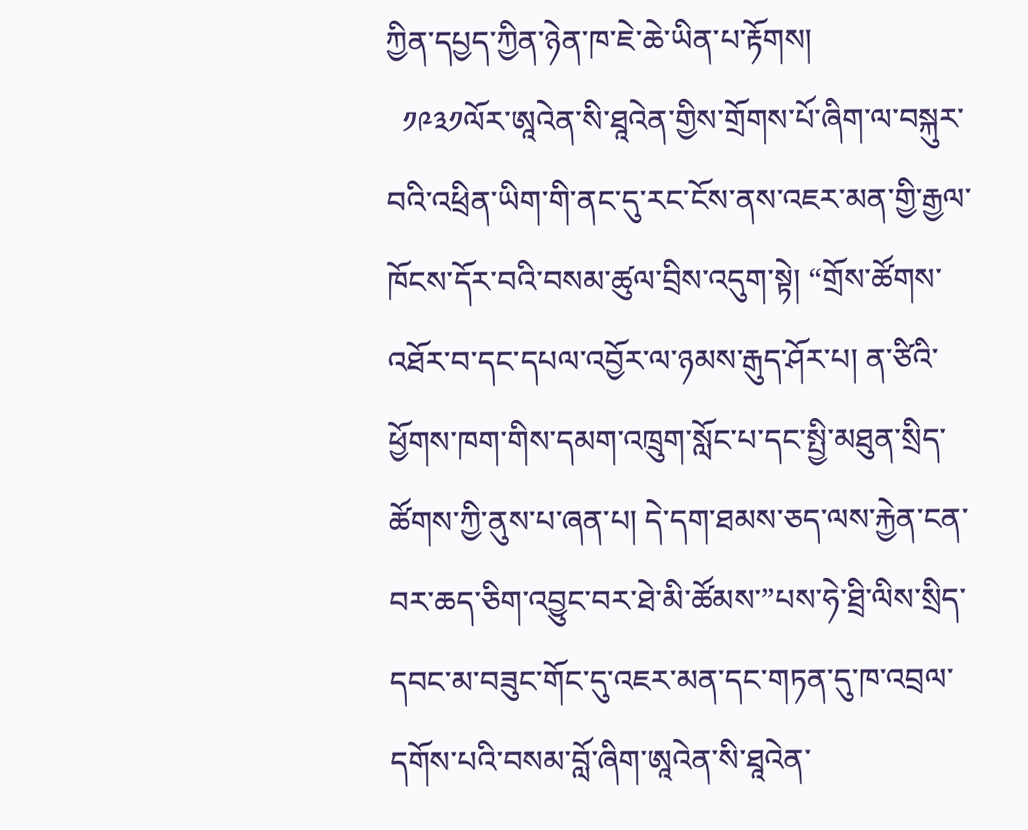ཀྱིན་དཔྱད་ཀྱིན་ཉེན་ཁ་ཇེ་ཆེ་ཡིན་པ་རྟོགས།
  ༡༩༣༡ལོར་ཨཱའེན་སི་ཐཱའེན་གྱིས་གྲོགས་པོ་ཞིག་ལ་བསྐུར་བའི་འཕྲིན་ཡིག་གི་ནང་དུ་རང་ངོས་ནས་འཇར་མན་གྱི་རྒྱལ་ཁོངས་དོར་བའི་བསམ་ཚུལ་བྲིས་འདུག་སྟེ། “གྲོས་ཚོགས་འཐོར་བ་དང་དཔལ་འབྱོར་ལ་ཉམས་རྒུད་ཤོར་པ། ན་ཙིའི་ཕྱོགས་ཁག་གིས་དམག་འཁྲུག་སློང་པ་དང་སྤྱི་མཐུན་སྲིད་ཚོགས་ཀྱི་ནུས་པ་ཞན་པ། དེ་དག་ཐམས་ཅད་ལས་རྐྱེན་ངན་བར་ཆད་ཅིག་འབྱུང་བར་ཐེ་མི་ཚོམས་”པས་ཧེ་ཐྲི་ལིས་སྲིད་དབང་མ་བཟུང་གོང་དུ་འཇར་མན་དང་གཏན་དུ་ཁ་འབྲལ་དགོས་པའི་བསམ་བློ་ཞིག་ཨཱའེན་སི་ཐཱའེན་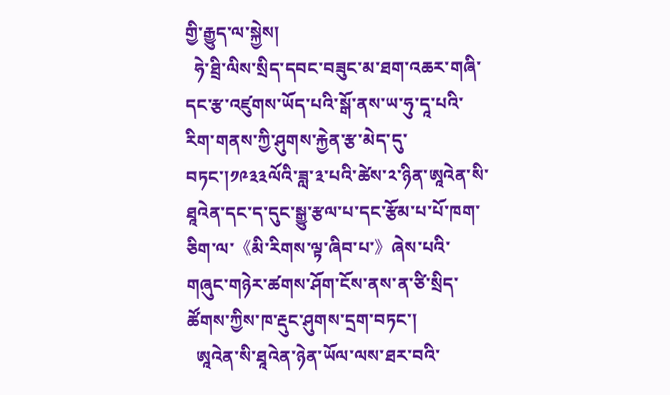གྱི་རྒྱུད་ལ་སྐྱེས།
  ཧེ་ཐྲི་ལིས་སྲིད་དབང་བཟུང་མ་ཐག་འཆར་གཞི་དང་རྩ་འཛུགས་ཡོད་པའི་སྒོ་ནས་ཡ་ཧུ་དཱ་པའི་རིག་གནས་ཀྱི་ཤུགས་རྐྱེན་རྩ་མེད་དུ་བཏང་།༡༩༣༣ལོའི་ཟླ་༣་པའི་ཚེས་༢་ཉིན་ཨཱའེན་སི་ཐཱའེན་དང་ད་དུང་སྒྱུ་རྩལ་པ་དང་རྩོམ་པ་པོ་ཁག་ཅིག་ལ་《མི་རིགས་ལྟ་ཞིབ་པ་》ཞེས་པའི་གཞུང་གཉེར་ཚགས་ཤོག་ངོས་ནས་ན་ཙི་སྲིད་ཚོགས་ཀྱིས་ཁ་རྡུང་ཤུགས་དྲག་བཏང་།
  ཨཱའེན་སི་ཐཱའེན་ཉེན་ཡོལ་ལས་ཐར་བའི་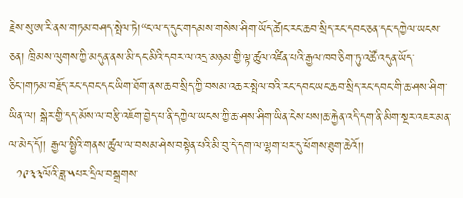རྗེས་སུ་ཨ་རི་ནས་གཏམ་བཤད་སྤེལ་ཏེ།“ང་ལ་ད་དུང་གདམས་གསེས་ཤིག་ཡོད་ཚེ།ང་རང་ཆབ་སྲིད་རང་དབང་ཅན་དང་དཀྱེལ་ཡངས་ཅན། ཁྲིམས་ལུགས་ཀྱི་མདུན་ནས་མི་དང་མིའི་དབར་ལ་འདྲ་མཉམ་གྱི་ལྟ་ཚུལ་འཛིན་པའི་རྒྱལ་ཁབ་ཅིག་ཏུ་འཚོ་འདུན་ཡོད་ཅིང་།གཏམ་བརྗོད་རང་དབང་དང་ཡིག་ཐོག་ནས་ཆབ་སྲིད་ཀྱི་བསམ་འཆར་སྤེལ་བའི་རང་དབང་ཡང་ཆབ་སྲིད་རང་དབང་གི་ཆ་ཤས་ཤིག་ཡིན་ལ། སྒེར་གྱི་དད་མོས་ལ་བརྩི་འཇོག་བྱེད་པ་ནི་དཀྱེལ་ཡངས་ཀྱི་ཆ་ཤས་ཤིག་ཡིན་ངེས་པས།ཆ་རྐྱེན་འདི་དག་ནི་མིག་སྔར་འཇར་མན་ལ་མེད་དོ།། རྒྱལ་སྤྱིའི་གནས་ཚུལ་ལ་བསམ་ཤེས་བསྟེན་པའི་མི་བུ་དེ་དག་ལ་ལྷག་པར་དུ་ཕོགས་ཐུག་ཆེའོ།།
  ༡༩༣༣ལོའི་ཟླ་༥པར་དྲིལ་བསྒྲགས་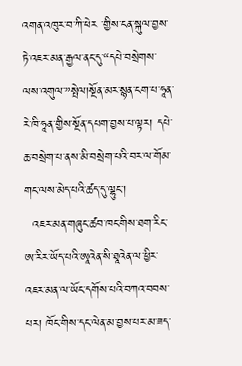འགན་འཁུར་བ་ཀི་ཕེར ་གྱིས་ངན་སྐུལ་བྱས་ཏེ་འཇར་མན་རྒྱལ་ནང་དུ་“དཔེ་བསྲེགས་ལས་འགུལ་”སྤེལ།སྔོན་མར་སྙན་ངག་པ་ཧཱན་རེ་ཁི་ཧཱན་གྱིས་སྔོན་དཔག་བྱས་པ་ལྟར། དཔེ་ཆ་བསྲེག་པ་ནས་མི་བསྲེག་པའི་བར་ལ་གོམ་གང་ལས་མེད་པའི་ཚད་དུ་ལྷུང་།
  འཇར་མན་གཞུང་ཚབ་ཁང་གིས་ཐག་རིང་ཨ་རིར་ཡོད་པའི་ཨཱའེན་སི་ཐཱའེན་ལ་ཕྱིར་འཇར་མན་ལ་ཡོང་དགོས་པའི་བཀའ་བབས་པར། ཁོང་གིས་དང་ལེན་མ་བྱས་པར་མ་ཟད་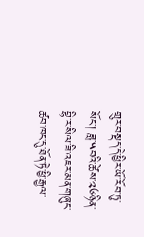གྲུར་བསྡད་དེ་ཕྱིར་ཡོ་རོབ་ཏུ་སོང་། ཟླ་༥བའི་ཚེས་༢༦ཉིན་བྷི་ར་སིལ་ཟི་འཇར་མན་གཞུང་ཚབ་ཁང་དུ་ཐོན་ཏེ་ཕྱི་རྒྱལ་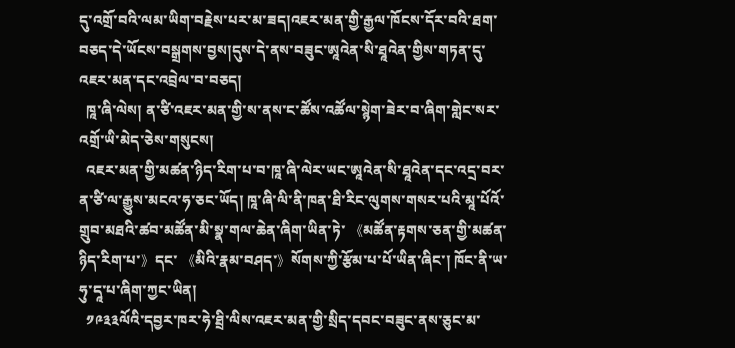དུ་འགྲོ་བའི་ལམ་ཡིག་བརྗེས་པར་མ་ཟད།འཇར་མན་གྱི་རྒྱལ་ཁོངས་དོར་བའི་ཐག་བཅད་དེ་ཡོངས་བསྒྲགས་བྱས།དུས་དེ་ནས་བཟུང་ཨཱའེན་སི་ཐཱའེན་གྱིས་གཏན་དུ་འཇར་མན་དང་འབྲེལ་བ་བཅད།
  ཁཱ་ཞི་ལེས། ན་ཙི་འཇར་མན་གྱི་ས་ནས་ང་ཚོས་འཚོལ་སྙེག་ཟེར་བ་ཞིག་གླེང་སར་འགྲོ་ཡི་མེད་ཅེས་གསུངས།
  འཇར་མན་གྱི་མཚན་ཉིད་རིག་པ་བ་ཁཱ་ཞི་ལེར་ཡང་ཨཱའེན་སི་ཐཱའེན་དང་འདྲ་བར་ན་ཙི་ལ་རྒྱུས་མངའ་ཧ་ཅང་ཡོད། ཁཱ་ཞི་ལི་ནི་ཁན་ཐི་རིང་ལུགས་གསར་པའི་མཱ་པོའོ་གྲུབ་མཐའི་ཚབ་མཚོན་མི་སྣ་གལ་ཆེན་ཞིག་ཡིན་ཏེ་ 《མཚོན་རྟགས་ཅན་གྱི་མཚན་ཉིད་རིག་པ་》དང་ 《མིའི་རྣམ་བཤད་》སོགས་ཀྱི་རྩོམ་པ་པོ་ཡིན་ཞིང་། ཁོང་ནི་ཡ་ཧུ་དཱ་པ་ཞིག་ཀྱང་ཡིན།
  ༡༩༣༣ལོའི་དབྱར་ཁར་ཧེ་ཐྲི་ལིས་འཇར་མན་གྱི་སྲིད་དབང་བཟུང་ནས་ཅུང་མ་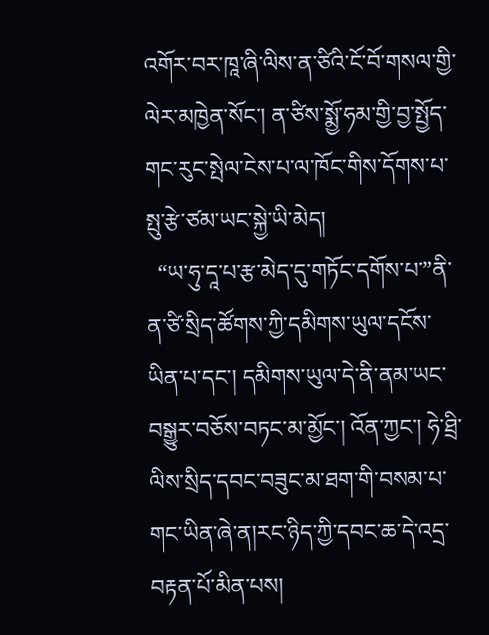འགོར་བར་ཁཱ་ཞི་ལིས་ན་ཙིའི་ངོ་བོ་གསལ་གྱི་ལེར་མཁྱེན་སོང་། ན་ཙིས་སྨྱོ་ཧམ་གྱི་བྱ་སྤྱོད་གང་རུང་སྤེལ་ངེས་པ་ལ་ཁོང་གིས་དོགས་པ་སྤུ་རྩེ་ཙམ་ཡང་སྐྱེ་ཡི་མེད།
  “ཡ་ཧུ་དཱ་པ་རྩ་མེད་དུ་གཏོང་དགོས་པ་”ནི་ན་ཙི་སྲིད་ཚོགས་ཀྱི་དམིགས་ཡུལ་དངོས་ཡིན་པ་དང་། དམིགས་ཡུལ་དེ་ནི་ནམ་ཡང་བསྒྱུར་བཅོས་བཏང་མ་མྱོང་། འོན་ཀྱང་། ཧེ་ཐྲི་ལིས་སྲིད་དབང་བཟུང་མ་ཐག་གི་བསམ་པ་གང་ཡིན་ཞེ་ན།རང་ཉིད་ཀྱི་དབང་ཆ་དེ་འདྲ་བརྟན་པོ་མིན་པས།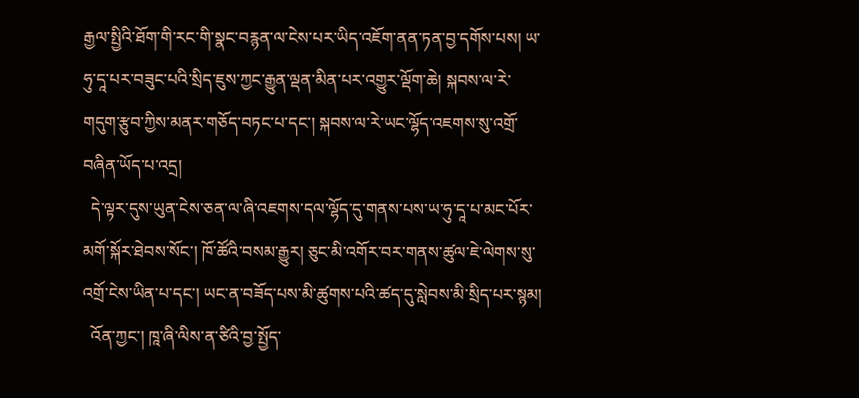རྒྱལ་སྤྱིའི་ཐོག་གི་རང་གི་སྣང་བརྙན་ལ་ངེས་པར་ཡིད་འཇོག་ནན་ཏན་བྱ་དགོས་པས། ཡ་ཧུ་དཱ་པར་བཟུང་པའི་སྲིད་ཇུས་ཀྱང་རྒྱུན་ལྡན་མིན་པར་འགྱུར་ལྡོག་ཆེ། སྐབས་ལ་རེ་གདུག་རྩུབ་ཀྱིས་མནར་གཅོད་བཏང་པ་དང་། སྐབས་ལ་རེ་ཡང་ལྷོད་འཇགས་སུ་འགྲོ་བཞིན་ཡོད་པ་འདྲ།
  དེ་ལྟར་དུས་ཡུན་ངེས་ཅན་ལ་ཞི་འཇགས་དལ་ལྷོད་དུ་གནས་པས་ཡ་ཧུ་དཱ་པ་མང་པོར་མགོ་སྐོར་ཐེབས་སོང་། ཁོ་ཚོའི་བསམ་རྒྱུར། ཅུང་མི་འགོར་བར་གནས་ཚུལ་ཇེ་ལེགས་སུ་འགྲོ་ངེས་ཡིན་པ་དང་། ཡང་ན་བཟོད་པས་མི་ཚུགས་པའི་ཚད་དུ་སླེབས་མི་སྲིད་པར་སྙམ།
  འོན་ཀྱང་། ཁཱ་ཞི་ལིས་ན་ཙིའི་བྱ་སྤྱོད་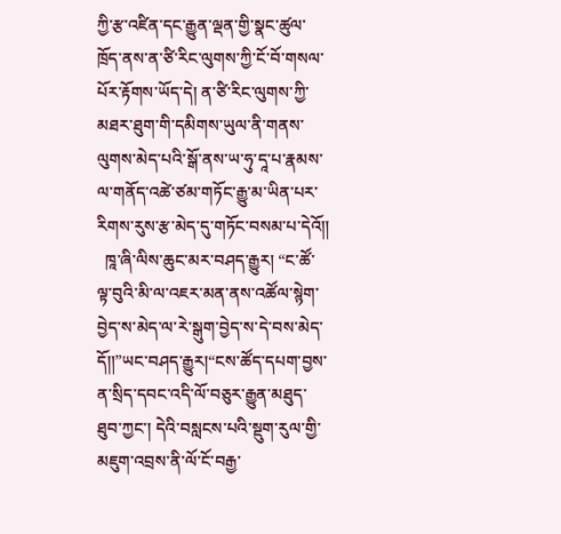ཀྱི་རྩ་འཛིན་དང་རྒྱུན་ལྡན་གྱི་སྣང་ཚུལ་ཁྲོད་ནས་ན་ཙི་རིང་ལུགས་ཀྱི་ངོ་བོ་གསལ་པོར་རྟོགས་ཡོད་དེ། ན་ཙི་རིང་ལུགས་ཀྱི་མཐར་ཐུག་གི་དམིགས་ཡུལ་ནི་གནས་ལུགས་མེད་པའི་སྒོ་ནས་ཡ་ཧུ་དཱ་པ་རྣམས་ལ་གནོད་འཚེ་ཙམ་གཏོང་རྒྱུ་མ་ཡིན་པར་རིགས་རུས་རྩ་མེད་དུ་གཏོང་བསམ་པ་དེའོ།།
  ཁཱ་ཞི་ལིས་ཆུང་མར་བཤད་རྒྱུར། “ང་ཚོ་ལྟ་བུའི་མི་ལ་འཇར་མན་ནས་འཚོལ་སྙེག་བྱེད་ས་མེད་ལ་རེ་སྒུག་བྱེད་ས་དེ་བས་མེད་དོ།།”ཡང་བཤད་རྒྱུར།“ངས་ཚོད་དཔག་བྱས་ན་སྲིད་དབང་འདི་ལོ་བཅུར་རྒྱུན་མཐུད་ཐུབ་ཀྱང་། དེའི་བསླངས་པའི་སྡུག་རུལ་གྱི་མཇུག་འབྲས་ནི་ལོ་ངོ་བརྒྱ་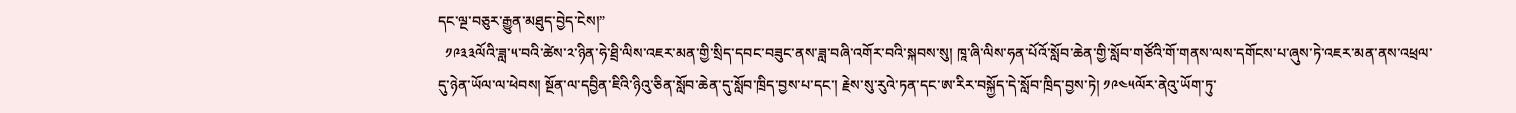དང་ལྔ་བཅུར་རྒྱུན་མཐུད་བྱེད་ངེས།”
  ༡༩༣༣ལོའི་ཟླ་༥་བའི་ཚེས་༢་ཉིན་ཧེ་ཐྲི་ལིས་འཇར་མན་གྱི་སྲིད་དབང་བཟུང་ནས་ཟླ་བཞི་འགོར་བའི་སྐབས་སུ། ཁཱ་ཞི་ལིས་ཧན་པོའོ་སློབ་ཆེན་གྱི་སློབ་གཙོའི་གོ་གནས་ལས་དགོངས་པ་ཞུས་ཏེ་འཇར་མན་ནས་འཕྲལ་དུ་ཉེན་ཡོལ་ལ་ཕེབས། སྔོན་ལ་དབྱིན་ཇིའི་ཉིའུ་ཅིན་སློབ་ཆེན་དུ་སློབ་ཁྲིད་བྱས་པ་དང་། རྗེས་སུ་རུའེ་ཏན་དང་ཨ་རིར་བསྐྱོད་དེ་སློབ་ཁྲིད་བྱས་ཏེ། ༡༩༤༥ལོར་ནེའུ་ཡོག་ཏུ་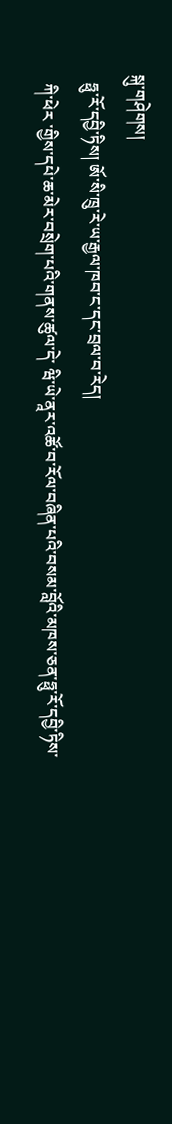སྐུ་གཤེགས།
  ཧྥུ་རོ་དབྱི་ཏིས། ཨོ་སི་ཁྲུ་རེ་ཡ་རྒྱལ་ཁབ་ང་དང་བྲལ་བ་རེད།
  ཀི་ཕེར ་གྱིས་དཔེ་ཆ་མེར་བསྲེག་པའི་གནས་ཚུལ་དེ་ ཝི་ཡེ་ནཱར་འཚོ་བ་རོལ་བཞིན་པའི་བསམ་བློའི་མཁས་ཅན་ཧྥུ་རོ་དབྱི་ཏིས་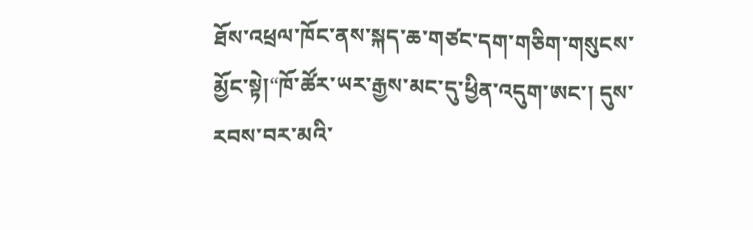ཐོས་འཕྲལ་ཁོང་ནས་སྐད་ཆ་གཙང་དག་གཅིག་གསུངས་མྱོང་སྟེ།“ཁོ་ཚོར་ཡར་རྒྱས་མང་དུ་ཕྱིན་འདུག་ཨང་། དུས་རབས་བར་མའི་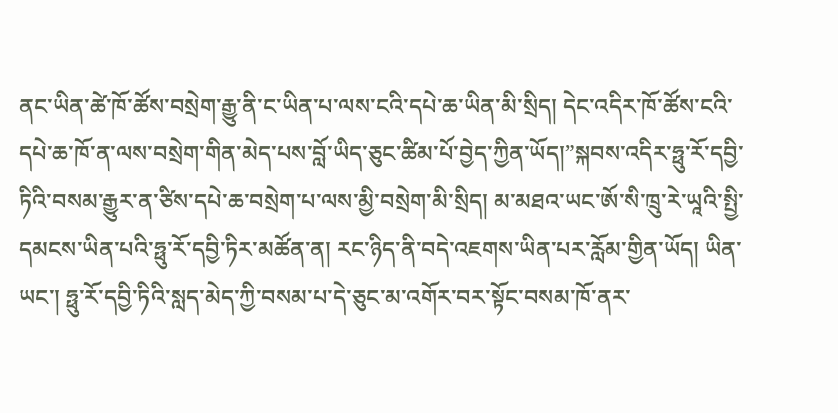ནང་ཡིན་ཚེ་ཁོ་ཚོས་བསྲེག་རྒྱུ་ནི་ང་ཡིན་པ་ལས་ངའི་དཔེ་ཆ་ཡིན་མི་སྲིད། དེང་འདིར་ཁོ་ཚོས་ངའི་དཔེ་ཆ་ཁོ་ན་ལས་བསྲེག་གིན་མེད་པས་བློ་ཡིད་ཅུང་ཚིམ་པོ་བྱེད་ཀྱིན་ཡོད།”སྐབས་འདིར་ཧྥུ་རོ་དབྱི་ཏིའི་བསམ་རྒྱུར་ན་ཙིས་དཔེ་ཆ་བསྲེག་པ་ལས་མྱི་བསྲེག་མི་སྲིད། མ་མཐའ་ཡང་ཨོ་སི་ཁྲུ་རེ་ཡཱའི་སྤྱི་དམངས་ཡིན་པའི་ཧྥུ་རོ་དབྱི་ཏིར་མཚོན་ན། རང་ཉིད་ནི་བདེ་འཇགས་ཡིན་པར་རློམ་གྱིན་ཡོད། ཡིན་ཡང་། ཧྥུ་རོ་དབྱི་ཏིའི་སླད་མེད་ཀྱི་བསམ་པ་དེ་ཅུང་མ་འགོར་བར་སྟོང་བསམ་ཁོ་ནར་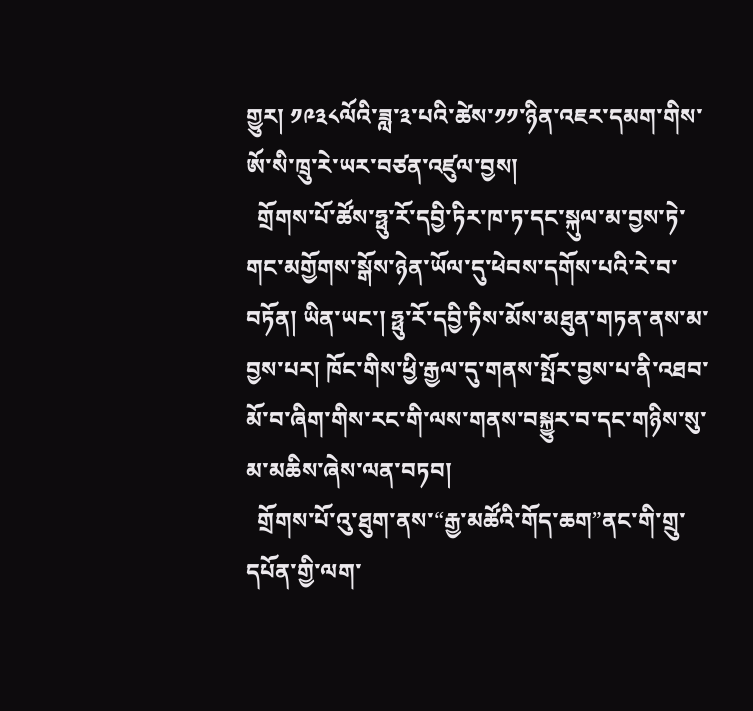གྱུར། ༡༩༣༨ལོའི་ཟླ་༣་པའི་ཚེས་༡༡་ཉིན་འཇར་དམག་གིས་ཨོ་སི་ཁྲུ་རེ་ཡར་བཙན་འཛུལ་བྱས།
  གྲོགས་པོ་ཚོས་ཧྥུ་རོ་དབྱི་ཏིར་ཁ་ཏ་དང་སྐུལ་མ་བྱས་ཏེ་གང་མགྱོགས་སྒོས་ཉེན་ཡོལ་དུ་ཕེབས་དགོས་པའི་རེ་བ་བཏོན། ཡིན་ཡང་། ཧྥུ་རོ་དབྱི་ཏིས་མོས་མཐུན་གཏན་ནས་མ་བྱས་པར། ཁོང་གིས་ཕྱི་རྒྱལ་དུ་གནས་སྤོར་བྱས་པ་ནི་འཐབ་མོ་བ་ཞིག་གིས་རང་གི་ལས་གནས་བསྐྱུར་བ་དང་གཉིས་སུ་མ་མཆིས་ཞེས་ལན་བཏབ།
  གྲོགས་པོ་འུ་ཐུག་ནས་“རྒྱ་མཚོའི་གོད་ཆག”ནང་གི་གྲུ་དཔོན་གྱི་ལག་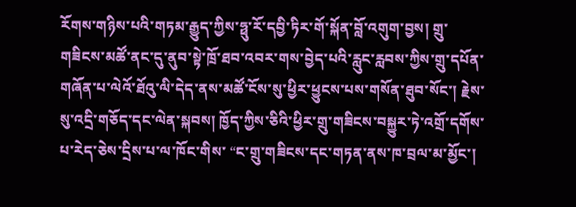རོགས་གཉིས་པའི་གཏམ་རྒྱུད་ཀྱིས་ཧྥུ་རོ་དབྱི་ཏིར་གོ་སྐོན་བློ་འགུག་བྱས། གྲུ་གཟིངས་མཚོ་ནང་དུ་ནུབ་སྟེ་ཁྲོ་ཐབ་འབར་གས་བྱེད་པའི་རླུང་རླབས་ཀྱིས་གྲུ་དཔོན་གཞོན་པ་ལེའོ་ཐོའུ་ལི་དེད་ནས་མཚོ་ངོས་སུ་ཕྱིར་ཕྱུངས་པས་གསོན་ཐུབ་སོང་། རྗེས་སུ་འདྲི་གཅོད་དང་ལེན་སྐབས། ཁྱོད་ཀྱིས་ཅིའི་ཕྱིར་གྲུ་གཟིངས་བསྐྱུར་ཏེ་འགྲོ་དགོས་པ་རེད་ཅེས་དྲིས་པ་ལ་ཁོང་གིས་ “ང་གྲུ་གཟིངས་དང་གཏན་ནས་ཁ་བྲལ་མ་མྱོང་།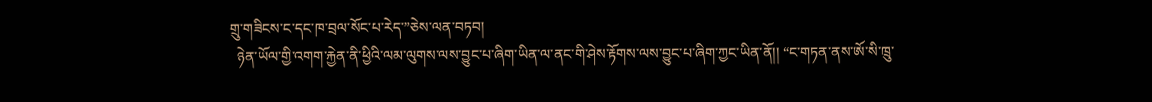གྲུ་གཟིངས་ང་དང་ཁ་བྲལ་སོང་པ་རེད་”ཅེས་ལན་བཏབ།
  ཉེན་ཡོལ་གྱི་འགག་རྐྱེན་ནི་ཕྱིའི་ལམ་ལུགས་ལས་བྱུང་པ་ཞིག་ཡིན་ལ་ནང་གི་ཤེས་རྟོགས་ལས་བྱུང་པ་ཞིག་ཀྱང་ཡིན་ནོ།། “ང་གཏན་ནས་ཨོ་སི་ཁྲུ་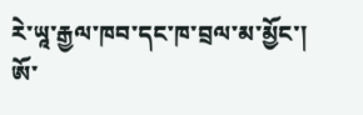རེ་ཡཱ་རྒྱལ་ཁབ་དང་ཁ་བྲལ་མ་མྱོང་། ཨོ་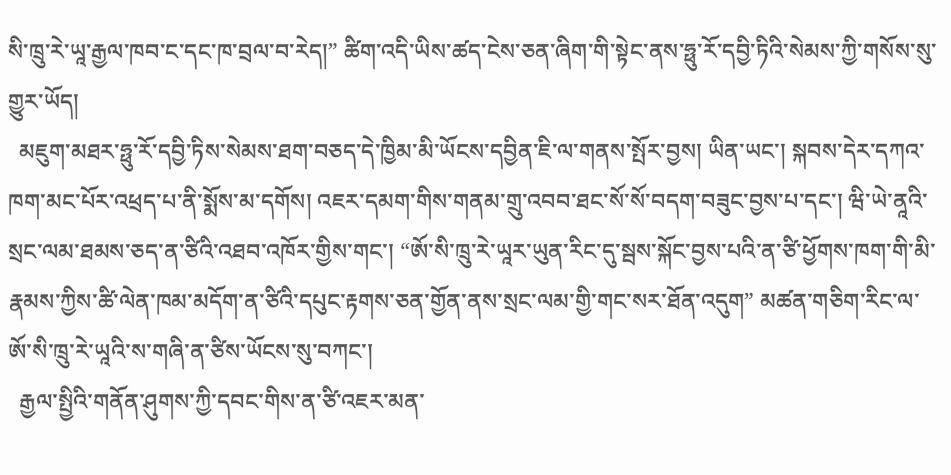སི་ཁྲུ་རེ་ཡཱ་རྒྱལ་ཁབ་ང་དང་ཁ་བྲལ་བ་རེད།” ཚིག་འདི་ཡིས་ཚད་ངེས་ཅན་ཞིག་གི་སྟེང་ནས་ཧྥུ་རོ་དབྱི་ཏིའི་སེམས་ཀྱི་གསོས་སུ་གྱུར་ཡོད།
  མཇུག་མཐར་ཧྥུ་རོ་དབྱི་ཏིས་སེམས་ཐག་བཅད་དེ་ཁྱིམ་མི་ཡོངས་དབྱིན་ཇི་ལ་གནས་སྤོར་བྱས། ཡིན་ཡང་། སྐབས་དེར་དཀའ་ཁག་མང་པོར་འཕྲད་པ་ནི་སྨོས་མ་དགོས། འཇར་དམག་གིས་གནམ་གྲུ་འབབ་ཐང་སོ་སོ་བདག་བཟུང་བྱས་པ་དང་། ཝི་ཡེ་ནཱའི་སྲང་ལམ་ཐམས་ཅད་ན་ཙིའི་འཐབ་འཁོར་གྱིས་གང་། “ཨོ་སི་ཁྲུ་རེ་ཡཱར་ཡུན་རིང་དུ་སྦས་སྐོང་བྱས་པའི་ན་ཙི་ཕྱོགས་ཁག་གི་མི་རྣམས་ཀྱིས་ཚི་ལེན་ཁམ་མདོག་ན་ཙིའི་དཔུང་རྟགས་ཅན་གྱོན་ནས་སྲང་ལམ་གྱི་གང་སར་ཐོན་འདུག” མཚན་གཅིག་རིང་ལ་ཨོ་སི་ཁྲུ་རེ་ཡཱའི་ས་གཞི་ན་ཙིས་ཡོངས་སུ་བཀང་།
  རྒྱལ་སྤྱིའི་གནོན་ཤུགས་ཀྱི་དབང་གིས་ན་ཙི་འཇར་མན་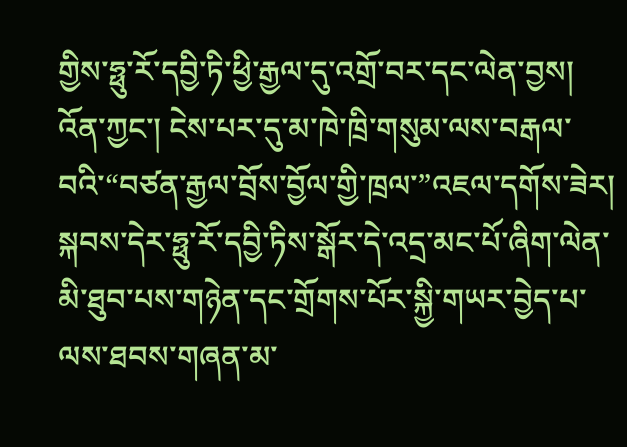གྱིས་ཧྥུ་རོ་དབྱི་ཏི་ཕྱི་རྒྱལ་དུ་འགྲོ་བར་དང་ལེན་བྱས། འོན་ཀྱང་། ངེས་པར་དུ་མ་ཁེ་ཁྲི་གསུམ་ལས་བརྒལ་བའི་“བཙན་རྒྱལ་བྲོས་བྱོལ་གྱི་ཁྲལ་”འཇལ་དགོས་ཟེར། སྐབས་དེར་ཧྥུ་རོ་དབྱི་ཏིས་སྒོར་དེ་འདྲ་མང་པོ་ཞིག་ལེན་མི་ཐུབ་པས་གཉེན་དང་གྲོགས་པོར་སྐྱི་གཡར་བྱེད་པ་ལས་ཐབས་གཞན་མ་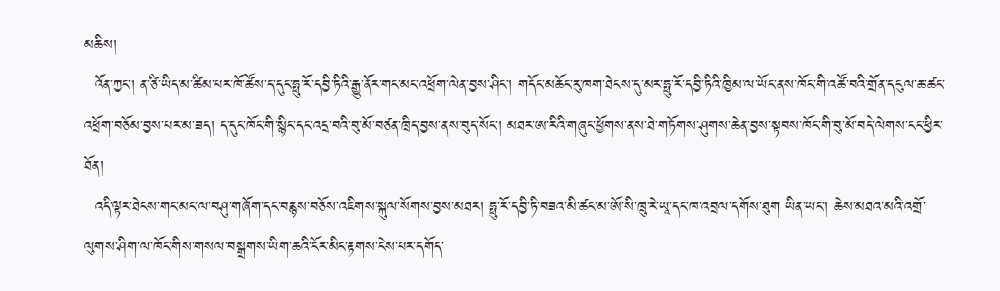མཆིས།
  འོན་ཀྱང་། ན་ཙི་ཡིད་མ་ཚིམ་པར་ཁོ་ཚོས་ད་དུང་ཧྥུ་རོ་དབྱི་ཏིའི་རྒྱུ་ནོར་གང་མང་འཕྲོག་ལེན་བྱས་ཤིང་། གདོང་མཆོང་རུ་ཁག་ཐེངས་དུ་མར་ཧྥུ་རོ་དབྱི་ཏིའི་ཁྱིམ་ལ་ཡོང་ནས་ཁོང་གི་འཚོ་བའི་གྲོན་དངུལ་ཆ་ཚང་འཕྲོག་བཅོམ་བྱས་པར་མ་ཟད། ད་དུང་ཁོང་གི་སྙིང་དང་འདྲ་བའི་བུ་མོ་བཙན་ཁྲིད་བྱས་ནས་བུད་སོང་། མཐར་ཨ་རིའི་གཞུང་ཕྱོགས་ནས་ཐེ་གཏོགས་ཤུགས་ཆེན་བྱས་སྟབས་ཁོང་གི་བུ་མོ་བདེ་ལེགས་ངང་ཕྱིར་ཐོན།
  འདི་ལྟར་ཐེངས་གང་མང་ལ་བཤུ་གཞོག་དང་བརྙས་བཅོས་འཇིགས་སྐུལ་སོགས་བྱས་མཐར། ཧྥུ་རོ་དབྱི་ཏི་བཟའ་མི་ཚང་མ་ཨོ་སི་ཁྲུ་རེ་ཡཱ་དང་ཁ་འབྲལ་དགོས་ཐུག ཡིན་ཡང་། ཆེས་མཐའ་མའི་འགྲོ་ལུགས་ཤིག་ལ་ཁོང་གིས་གསལ་བསྒྲགས་ཡིག་ཆའི་ངོར་མིང་རྟགས་ངེས་པར་དགོད་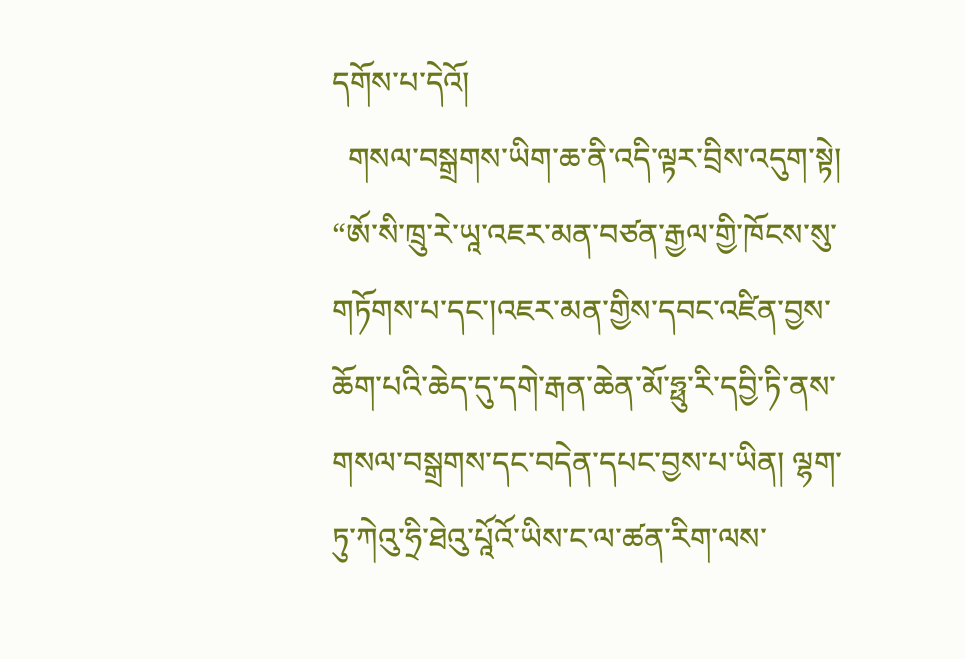དགོས་པ་དེའོ།
  གསལ་བསྒྲགས་ཡིག་ཆ་ནི་འདི་ལྟར་བྲིས་འདུག་སྟེ། “ཨོ་སི་ཁྲུ་རེ་ཡཱ་འཇར་མན་བཙན་རྒྱལ་གྱི་ཁོངས་སུ་གཏོགས་པ་དང་།འཇར་མན་གྱིས་དབང་འཛིན་བྱས་ཆོག་པའི་ཆེད་དུ་དགེ་རྒན་ཆེན་མོ་ཧྥུ་རི་དབྱི་ཏི་ནས་གསལ་བསྒྲགས་དང་བདེན་དཔང་བྱས་པ་ཡིན། ལྷག་ཏུ་ཀེའུ་ཧྲི་ཐེའུ་པཱོའོ་ཡིས་ང་ལ་ཚན་རིག་ལས་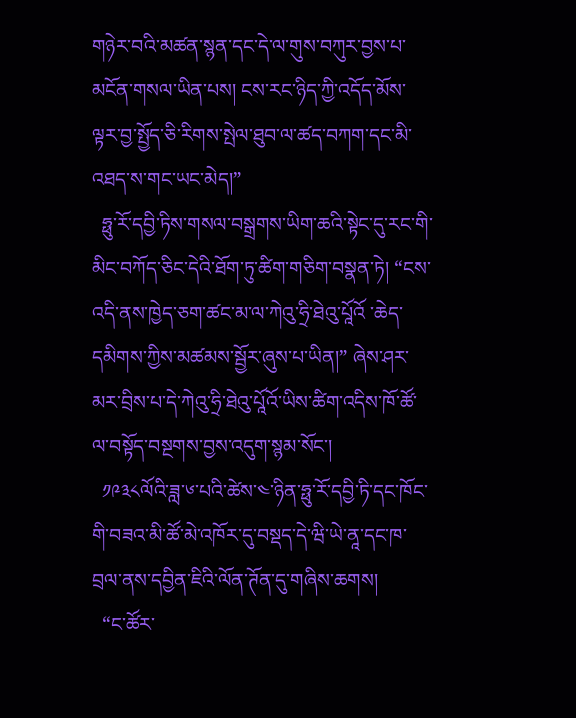གཉེར་བའི་མཚན་སྙན་དང་དེ་ལ་གུས་བཀུར་བྱས་པ་མངོན་གསལ་ཡིན་པས། ངས་རང་ཉིད་ཀྱི་འདོད་མོས་ལྟར་བྱ་སྤྱོད་ཅི་རིགས་སྤེལ་ཐུབ་ལ་ཚད་བཀག་དང་མི་འཐད་ས་གང་ཡང་མེད།”
  ཧྥུ་རོ་དབྱི་ཏིས་གསལ་བསྒྲགས་ཡིག་ཆའི་སྟེང་དུ་རང་གི་མིང་བཀོད་ཅིང་དེའི་ཐོག་ཏུ་ཚིག་གཅིག་བསྣན་ཏེ། “ངས་འདི་ནས་ཁྱེད་ཅག་ཚང་མ་ལ་ཀེའུ་ཧྲི་ཐེའུ་པཱོའོ ་ཆེད་དམིགས་ཀྱིས་མཚམས་སྦྱོར་ཞུས་པ་ཡིན།” ཞེས་ཤར་མར་བྲིས་པ་དེ་ཀེའུ་ཧྲི་ཐེའུ་པཱོའོ་ཡིས་ཚིག་འདིས་ཁོ་ཚོ་ལ་བསྟོད་བསྔགས་བྱས་འདུག་སྙམ་སོང་།
  ༡༩༣༨ལོའི་ཟླ་༦་པའི་ཚེས་༤་ཉིན་ཧྥུ་རོ་དབྱི་ཏི་དང་ཁོང་གི་བཟའ་མི་ཚོ་མེ་འཁོར་དུ་བསྡད་དེ་ཝི་ཡེ་ནཱ་དང་ཁ་བྲལ་ནས་དབྱིན་ཇིའི་ལོན་ཊོན་དུ་གཞིས་ཆགས།
  “ང་ཚོར་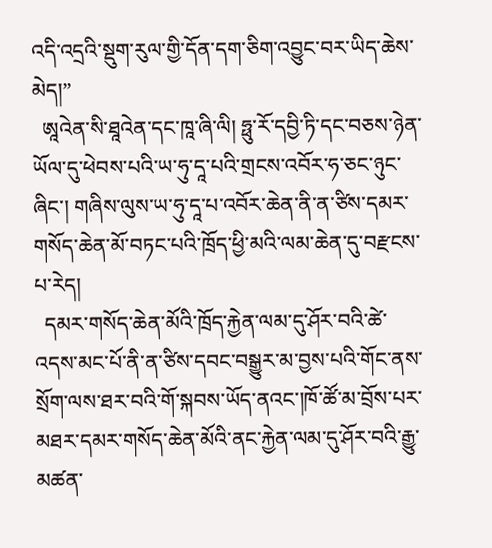འདི་འདྲའི་སྡུག་རུལ་གྱི་དོན་དག་ཅིག་འབྱུང་བར་ཡིད་ཆེས་མེད།”
  ཨཱའེན་སི་ཐཱའེན་དང་ཁཱ་ཞི་ལི། ཧྥུ་རོ་དབྱི་ཏི་དང་བཅས་ཉེན་ཡོལ་དུ་ཕེབས་པའི་ཡ་ཧུ་དཱ་པའི་གྲངས་འབོར་ཧ་ཅང་ཉུང་ཞིང་། གཞིས་ལུས་ཡ་ཧུ་དཱ་པ་འབོར་ཆེན་ནི་ན་ཙིས་དམར་གསོད་ཆེན་མོ་བཏང་པའི་ཁྲོད་ཕྱི་མའི་ལམ་ཆེན་དུ་བརྫངས་པ་རེད།
  དམར་གསོད་ཆེན་མོའི་ཁྲོད་རྐྱེན་ལམ་དུ་ཤོར་བའི་ཚེ་འདས་མང་པོ་ནི་ན་ཙིས་དབང་བསྒྱུར་མ་བྱས་པའི་གོང་ནས་སྲོག་ལས་ཐར་བའི་གོ་སྐབས་ཡོད་ནའང་།ཁོ་ཚོ་མ་བྲོས་པར་མཐར་དམར་གསོད་ཆེན་མོའི་ནང་རྐྱེན་ལམ་དུ་ཤོར་བའི་རྒྱུ་མཚན་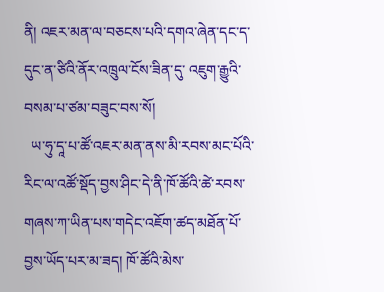ནི། འཇར་མན་ལ་བཅངས་པའི་དགའ་ཞེན་དང་ད་དུང་ན་ཙིའི་ནོར་འཁྲུལ་ངོས་ཟིན་དུ་ འཇུག་རྒྱུའི་བསམ་པ་ཙམ་བཟུང་བས་སོ།
  ཡ་ཧུ་དཱ་པ་ཚོ་འཇར་མན་ནས་མི་རབས་མང་པོའི་རིང་ལ་འཚོ་སྡོད་བྱས་ཤིང་དེ་ནི་ཁོ་ཚོའི་ཚེ་རབས་གཞས་ཀ་ཡིན་པས་གདེང་འཇོག་ཚད་མཐོན་པོ་བྱས་ཡོད་པར་མ་ཟད། ཁོ་ཚོའི་མེས་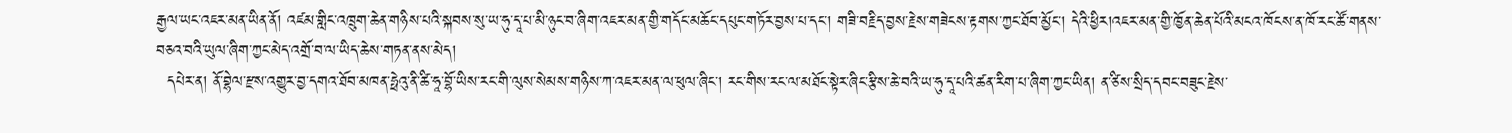རྒྱལ་ཡང་འཇར་མན་ཡིན་ནོ། འཛམ་གླིང་འཁྲུག་ཆེན་གཉིས་པའི་སྐབས་སུ་ཡ་ཧུ་དཱ་པ་མི་ཉུང་བ་ཞིག་འཇར་མན་གྱི་གདོང་མཆོང་དཔུང་གཏོར་བྱས་པ་དང་། གཟི་བརྗིད་བྱས་རྗེས་གཟེངས་རྟགས་ཀྱང་ཐོབ་མྱོང་། དེའི་ཕྱིར།འཇར་མན་གྱི་ཁྱོན་ཆེན་པོའི་མངའ་ཁོངས་ན་ཁོ་རང་ཚོ་གནས་བཅའ་བའི་ཡུལ་ཞིག་ཀྱང་མེད་འགྲོ་བ་ལ་ཡིད་ཆེས་གཏན་ནས་མེད།
  དཔེར་ན། ནོ་བྷེལ་རྫས་འགྱུར་བྱ་དགའ་ཐོབ་མཁན་ཧྥེའུ་ནི་ཚི་ཧཱ་བྷོ་ཡིས་རང་གི་ལུས་སེམས་གཉིས་ཀ་འཇར་མན་ལ་ཕུལ་ཞིང་། རང་གིས་རང་ལ་མཐོང་སྟེར་ཞིང་རྩིས་ཆེ་བའི་ཡ་ཧུ་དཱ་པའི་ཚན་རིག་པ་ཞིག་ཀྱང་ཡིན། ན་ཙིས་སྲིད་དབང་བཟུང་རྗེས་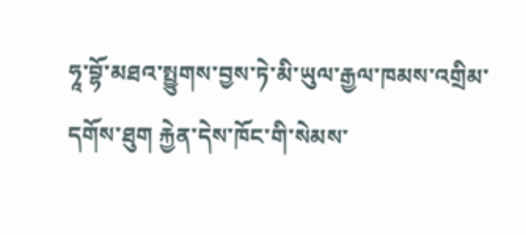ཧཱ་བྷོ་མཐའ་སྤྱུགས་བྱས་ཏེ་མི་ཡུལ་རྒྱལ་ཁམས་འགྲིམ་དགོས་ཐུག རྐྱེན་དེས་ཁོང་གི་སེམས་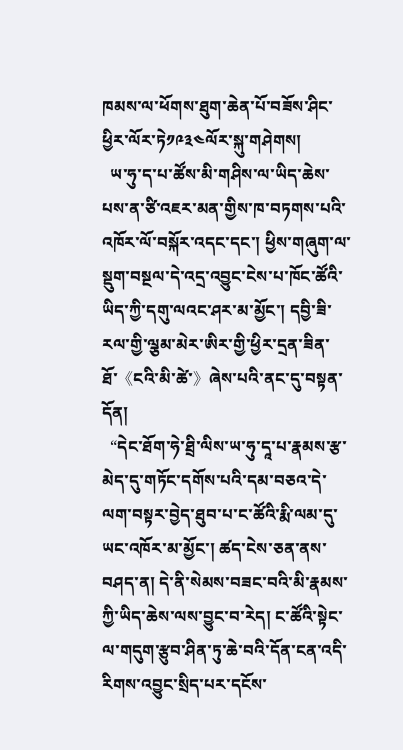ཁམས་ལ་ཕོགས་ཐུག་ཆེན་པོ་བཟོས་ཤིང་ཕྱིར་ལོར་ཏེ༡༩༣༤ལོར་སྐུ་གཤེགས།
  ཡ་ཧུ་ད་པ་ཚོས་མི་གཤིས་ལ་ཡིད་ཆེས་པས་ན་ཙི་འཇར་མན་གྱིས་ཁ་བཏགས་པའི་འཁོར་ལོ་བསྐོར་འདང་དང་། ཕྱིས་གཞུག་ལ་སྡུག་བསྔལ་དེ་འདྲ་འབྱུང་ངེས་པ་ཁོང་ཚོའི་ཡིད་ཀྱི་དགུ་ལའང་ཤར་མ་མྱོང་། དབྱི་ཟི་རལ་གྱི་ལྕམ་མེར་ཨིར་གྱི་ཕྱིར་དྲན་ཟིན་ཐོ་《ངའི་མི་ཚེ་》ཞེས་པའི་ནང་དུ་བསྟན་དོན།
  “དེང་ཐོག་ཧེ་ཐྲི་ལིས་ཡ་ཧུ་དཱ་པ་རྣམས་རྩ་མེད་དུ་གཏོང་དགོས་པའི་དམ་བཅའ་དེ་ལག་བསྟར་བྱེད་ཐུབ་པ་ང་ཚོའི་རྨི་ལམ་དུ་ཡང་འཁོར་མ་མྱོང་། ཚད་ངེས་ཅན་ནས་བཤད་ན། དེ་ནི་སེམས་བཟང་བའི་མི་རྣམས་ཀྱི་ཡིད་ཆེས་ལས་བྱུང་བ་རེད། ང་ཚོའི་སྟེང་ལ་གདུག་རྩུབ་ཤིན་ཏུ་ཆེ་བའི་དོན་ངན་འདི་རིགས་འབྱུང་སྲིད་པར་དངོས་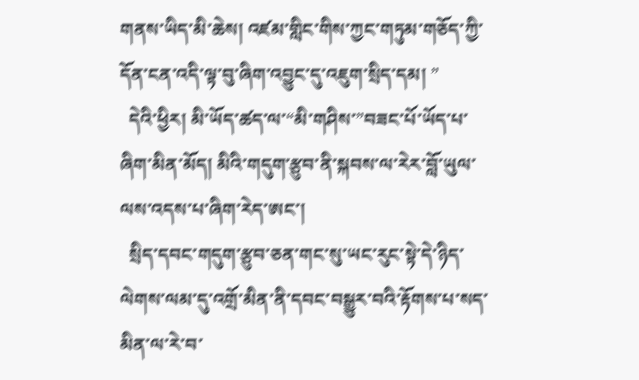གནས་ཡིད་མི་ཆེས། འཛམ་གླིང་གིས་ཀྱང་གཏུམ་གཅོད་ཀྱི་དོན་ངན་འདི་ལྟ་བུ་ཞིག་འབྱུང་དུ་འཇུག་སྲིད་དམ། ”
  དེའི་ཕྱིར། མི་ཡོད་ཚད་ལ་“མི་གཤིས་”བཟང་པོ་ཡོད་པ་ཞིག་མིན་མོད། མིའི་གདུག་རྩུབ་ནི་སྐབས་ལ་རེར་བློ་ཡུལ་ལས་འདས་པ་ཞིག་རེད་ཨང་།
  སྲིད་དབང་གདུག་རྩུབ་ཅན་གང་སུ་ཡང་རུང་སྟེ་དེ་ཉིད་ལེགས་ལམ་དུ་འགྲོ་མིན་ནི་དབང་བསྒྱུར་བའི་རྟོགས་པ་སད་མིན་ལ་རེ་བ་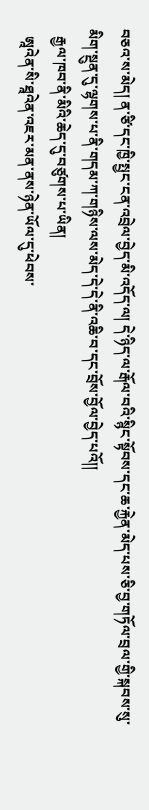བཅའ་ས་མེད། ན་ཙི་དང་ཁྱི་སྤྱང་ངན་འབྲེལ་བྱེད་མི་འདོད་ལ། དེ་ཉིད་ལ་རྒོལ་བའི་སྙིང་སྟོབས་དང་ཆ་རྐྱེན་མེད་པས་ཅི་བྱ་གཏོལ་བྲལ་གྱི་སྐབས་སུ་མིག་སྔུན་དུ་ལྷགས་པ་ནི་གདམ་ཀ་གཉིས་ལས་མེད་དེ་དེ་ནི་འཆི་བ་དང་བྲོས་བྱོལ་བྱེད་པའོ།།
  རྒྱལ་ཁབ་ནི་མིའི་ཆེད་དུ་བཙུགས་པ་ཡིན།
  ཨཱའེན་སི་ཐཱའེན་འཇར་མན་ནས་ཉེན་ཡོལ་དུ་ཕེབས་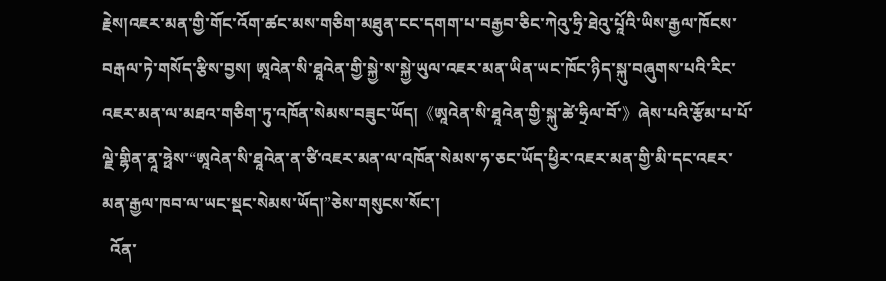རྗེས།འཇར་མན་གྱི་གོང་འོག་ཚང་མས་གཅིག་མཐུན་ངང་དགག་པ་བརྒྱབ་ཅིང་ཀེའུ་ཧྲི་ཐེའུ་པཱོའི་ཡིས་རྒྱལ་ཁོངས་བརྒལ་ཏེ་གསོད་རྩིས་བྱས། ཨཱའེན་སི་ཐཱའེན་གྱི་སྐྱེ་ས་སྐྱེ་ཡུལ་འཇར་མན་ཡིན་ཡང་ཁོང་ཉིད་སྐུ་བཞུགས་པའི་རིང་འཇར་མན་ལ་མཐའ་གཅིག་ཏུ་འཁོན་སེམས་བཟུང་ཡོད།《ཨཱའེན་སི་ཐཱའེན་གྱི་སྐུ་ཚེ་ཧྲིལ་བོ་》ཞེས་པའི་རྩོམ་པ་པོ་ལྗེ་གྷིན་ནཱ་ཧྥེས་“ཨཱའེན་སི་ཐཱའེན་ན་ཙི་འཇར་མན་ལ་འཁོན་སེམས་ཧ་ཅང་ཡོད་ཕྱིར་འཇར་མན་གྱི་མི་དང་འཇར་མན་རྒྱལ་ཁབ་ལ་ཡང་སྡང་སེམས་ཡོད།”ཅེས་གསུངས་སོང་།
  འོན་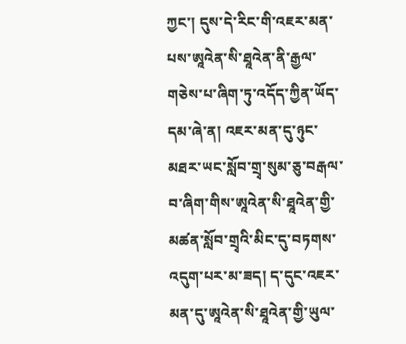ཀྱང་། དུས་དེ་རིང་གི་འཇར་མན་པས་ཨཱའེན་སི་ཐཱའེན་ནི་རྒྱལ་གཅེས་པ་ཞིག་ཏུ་འདོད་ཀྱིན་ཡོད་དམ་ཞེ་ན། འཇར་མན་དུ་ཉུང་མཐར་ཡང་སློབ་གྲྭ་སུམ་ཅུ་བརྒལ་བ་ཞིག་གིས་ཨཱའེན་སི་ཐཱའེན་གྱི་མཚན་སློབ་གྲྭའི་མིང་དུ་བཏགས་འདུག་པར་མ་ཟད། ད་དུང་འཇར་མན་དུ་ཨཱའེན་སི་ཐཱའེན་གྱི་ཡུལ་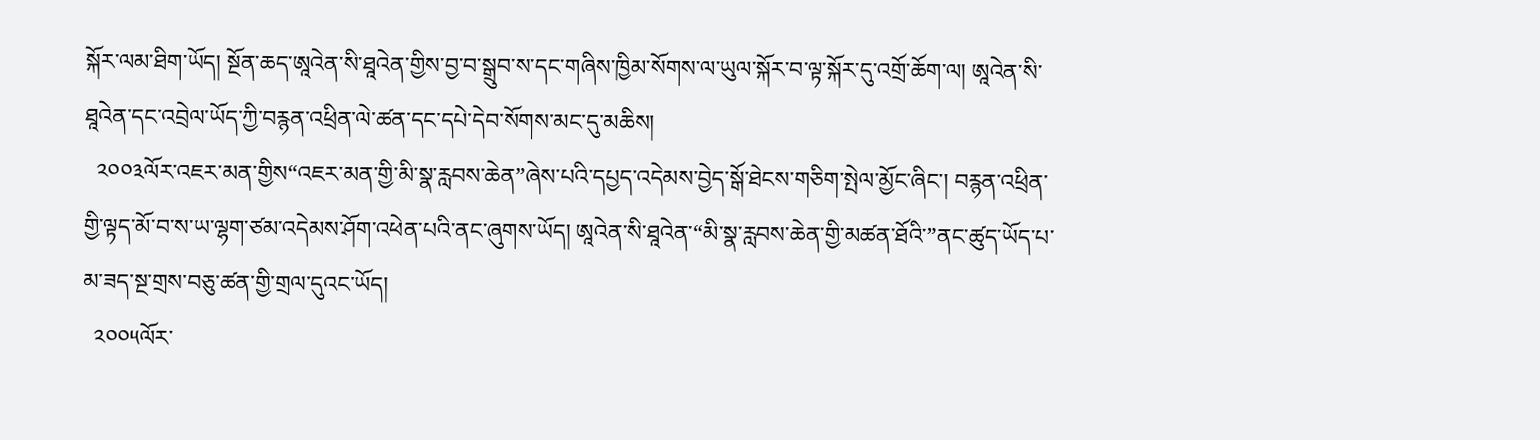སྐོར་ལམ་ཐིག་ཡོད། སྔོན་ཆད་ཨཱའེན་སི་ཐཱའེན་གྱིས་བྱ་བ་སྒྲུབ་ས་དང་གཞིས་ཁྱིམ་སོགས་ལ་ཡུལ་སྐོར་བ་ལྟ་སྐོར་དུ་འགྲོ་ཆོག་ལ། ཨཱའེན་སི་ཐཱའེན་དང་འབྲེལ་ཡོད་ཀྱི་བརྙན་འཕྲིན་ལེ་ཚན་དང་དཔེ་དེབ་སོགས་མང་དུ་མཆིས།
  ༢༠༠༣ལོར་འཇར་མན་གྱིས“འཇར་མན་གྱི་མི་སྣ་རླབས་ཆེན”ཞེས་པའི་དཔྱད་འདེམས་བྱེད་སྒོ་ཐེངས་གཅིག་སྤེལ་མྱོང་ཞིང་། བརྙན་འཕྲིན་གྱི་ལྟད་མོ་བ་ས་ཡ་ལྷག་ཙམ་འདེམས་ཤོག་འཕེན་པའི་ནང་ཞུགས་ཡོད། ཨཱའེན་སི་ཐཱའེན་“མི་སྣ་རླབས་ཆེན་གྱི་མཚན་ཐོའི་”ནང་ཚུད་ཡོད་པ་མ་ཟད་སྔ་གྲས་བཅུ་ཚན་གྱི་གྲལ་དུའང་ཡོད།
  ༢༠༠༥ལོར་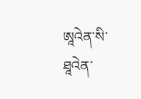ཨཱའེན་སི་ཐཱའེན་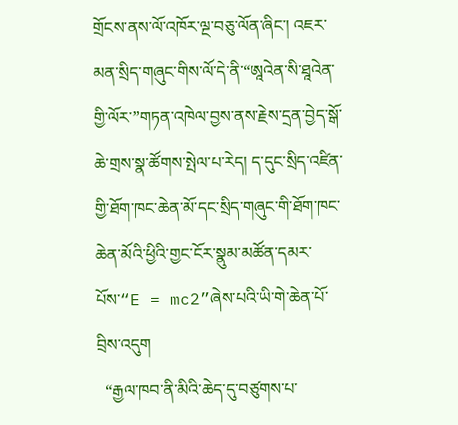གྲོངས་ནས་ལོ་འཁོར་ལྔ་བཅུ་ལོན་ཞིང་། འཇར་མན་སྲིད་གཞུང་གིས་ལོ་དེ་ནི་“ཨཱའེན་སི་ཐཱའེན་གྱི་ལོར་”གཏན་འཁེལ་བྱས་ནས་རྗེས་དྲན་བྱེད་སྒོ་ཆེ་གྲས་སྣ་ཚོགས་སྤེལ་པ་རེད། ད་དུང་སྲིད་འཛིན་གྱི་ཐོག་ཁང་ཆེན་མོ་དང་སྲིད་གཞུང་གི་ཐོག་ཁང་ཆེན་མོའི་ཕྱིའི་གྱང་ངོར་སྣུམ་མཚོན་དམར་པོས་“E = mc2”ཞེས་པའི་ཡི་གེ་ཆེན་པོ་བྲིས་འདུག
  “རྒྱལ་ཁབ་ནི་མིའི་ཆེད་དུ་བཙུགས་པ་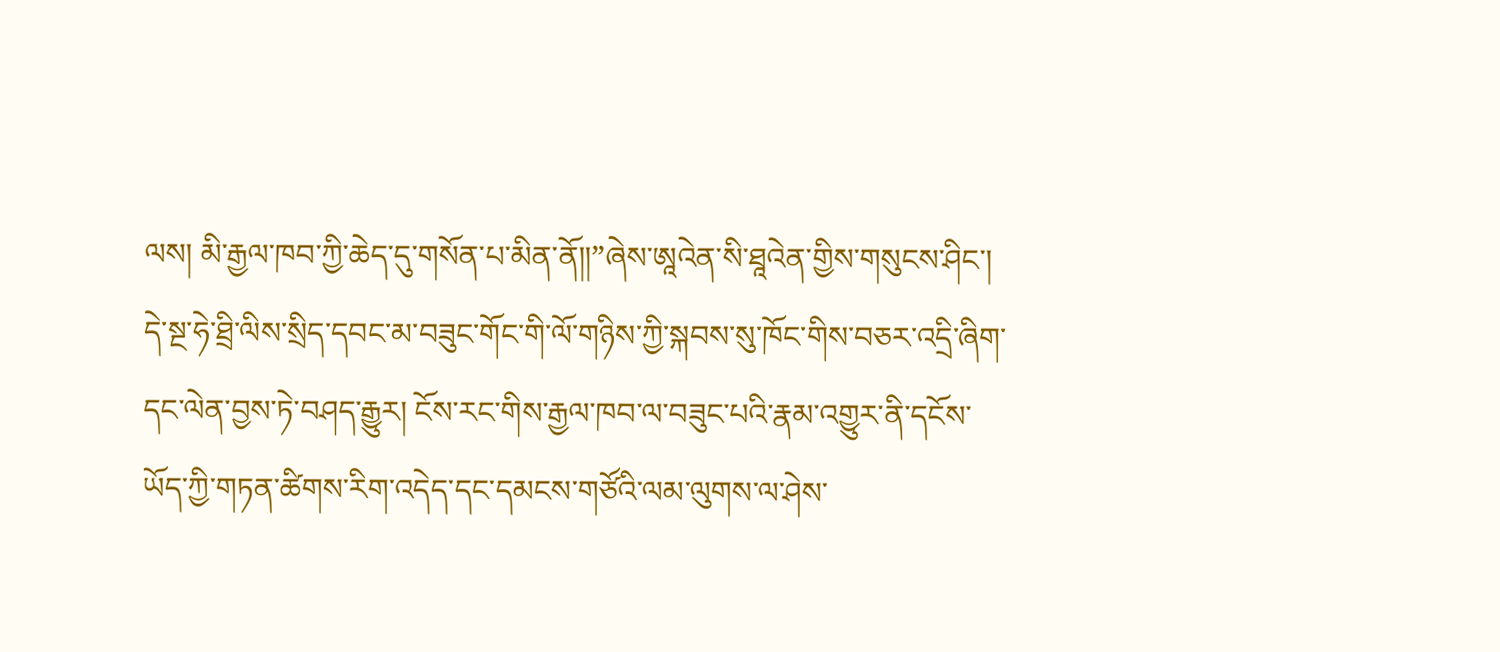ལས། མི་རྒྱལ་ཁབ་ཀྱི་ཆེད་དུ་གསོན་པ་མིན་ནོ།།”ཞེས་ཨཱའེན་སི་ཐཱའེན་གྱིས་གསུངས་ཤིང་། དེ་སྔ་ཧེ་ཐྲི་ལིས་སྲིད་དབང་མ་བཟུང་གོང་གི་ལོ་གཉིས་ཀྱི་སྐབས་སུ་ཁོང་གིས་བཅར་འདྲི་ཞིག་དང་ལེན་བྱས་ཏེ་བཤད་རྒྱུར། ངོས་རང་གིས་རྒྱལ་ཁབ་ལ་བཟུང་པའི་རྣམ་འགྱུར་ནི་དངོས་ཡོད་ཀྱི་གཏན་ཚིགས་རིག་འདེད་དང་དམངས་གཙོའི་ལམ་ལུགས་ལ་ཤེས་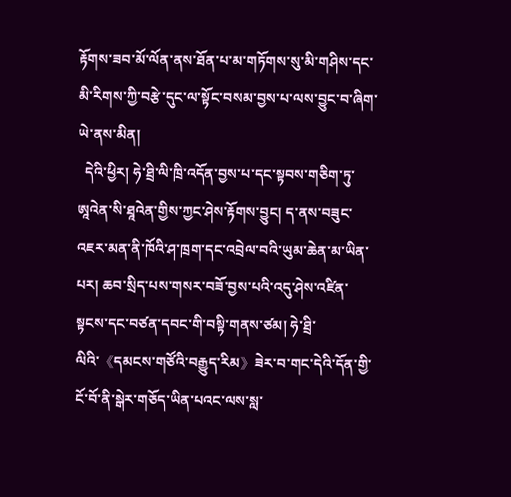རྟོགས་ཟབ་མོ་ལོན་ནས་ཐོན་པ་མ་གཏོགས་སུ་མི་གཤིས་དང་མི་རིགས་ཀྱི་བརྩེ་དུང་ལ་སྟོང་བསམ་བྱས་པ་ལས་བྱུང་བ་ཞིག་ཡེ་ནས་མིན།
  དེའི་ཕྱིར། ཧེ་ཐྲི་ལི་ཁྲི་འདོན་བྱས་པ་དང་སྟབས་གཅིག་ཏུ་ཨཱའེན་སི་ཐཱའེན་གྱིས་ཀྱང་ཤེས་རྟོགས་བྱུང། ད་ནས་བཟུང་འཇར་མན་ནི་ཁོའི་ཤ་ཁྲག་དང་འབྲེལ་བའི་ཡུམ་ཆེན་མ་ཡིན་པར། ཆབ་སྲིད་པས་གསར་བཟོ་བྱས་པའི་འདུ་ཤེས་འཛིན་སྟངས་དང་བཙན་དབང་གི་བསྟི་གནས་ཙམ། ཧེ་ཐྲི་ལིའི་《དམངས་གཙོའི་བརྒྱུད་རིམ》ཟེར་བ་གང་དེའི་དོན་གྱི་ངོ་བོ་ནི་སྒེར་གཅོད་ཡིན་པའང་ལས་སླ་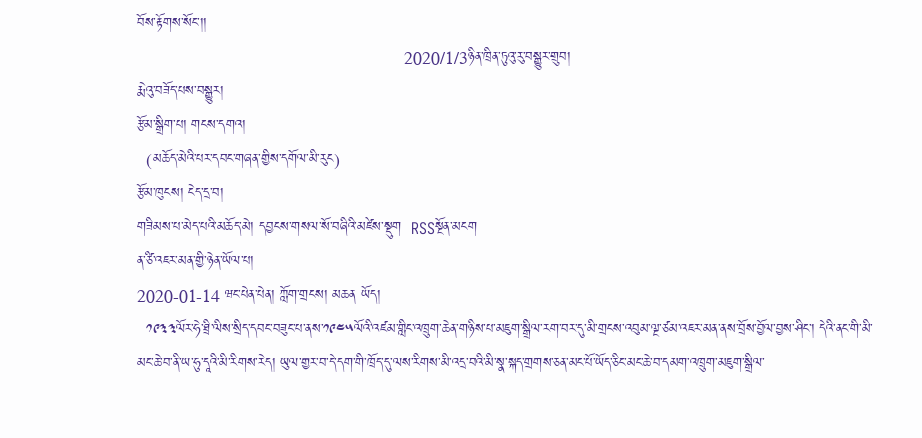བོས་རྟོགས་སོང་།།
                                                         2020/1/3ཉིན་ཁྲིན་ཏུའུ་རུ་བསྒྱུར་གྲུབ།
རྨེའུ་བཟོད་པས་བསྒྱུར།
རྩོམ་སྒྲིག་པ། གངས་དགའ།
  (མཆོད་མེའི་པར་དབང་གཞན་གྱིས་དགོལ་མི་རུང)
རྩོམ་ཁུངས། ངེད་དྲ་བ།
གཟིམས་པ་མེད་པའི་མཆོད་མེ། དབྱངས་གསལ་སོ་བཞིའི་མཛེས་སྡུག  RSSསྔོན་མངག
ན་ཙི་འཇར་མན་གྱི་ཉེན་ཡོལ་པ།
2020-01-14 ཝང་པེན་པེན། ཀློག་གྲངས། མཆན ཡོད།
  ༡༩༣༣ལོར་ཧེ་ཐྲི་ལིས་སྲིད་དབང་བཟུང་པ་ནས་༡༩༤༥ལོའི་འཛམ་གླིང་འཁྲུག་ཆེན་གཉིས་པ་མཇུག་སྒྲིལ་རག་བར་དུ་མི་གྲངས་འབུམ་ལྔ་ཙམ་འཇར་མན་ནས་བྲོས་བྱོལ་བྱས་ཤིང་། དེའི་ནང་གི་མི་མང་ཆེ་བ་ནི་ཡ་ཧུ་དཱའི་མི་རིགས་རེད། ཡུལ་གྱར་བ་དེ་དག་གི་ཁྲོད་དུ་ལས་རིགས་མི་འདྲ་བའི་མི་སྣ་སྐད་གྲགས་ཅན་མང་པོ་ཡོད་ཅིང་མང་ཆེ་བ་དམག་འཁྲུག་མཇུག་སྒྲིལ་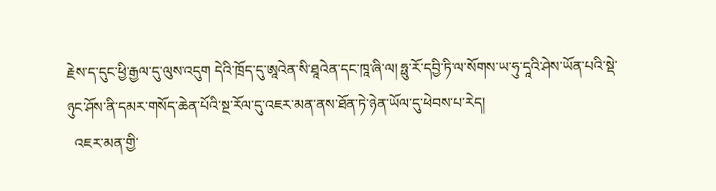རྗེས་ད་དུང་ཕྱི་རྒྱལ་དུ་ལུས་འདུག དེའི་ཁྲོད་དུ་ཨཱའེན་སི་ཐཱའེན་དང་ཁཱ་ཞི་ལ། ཧྥུ་རོ་དབྱི་ཏི་ལ་སོགས་ཡ་ཧུ་དཱའི་ཤེས་ཡོན་པའི་སྡེ་ཉུང་ཤོས་ནི་དམར་གསོད་ཆེན་པོའི་སྔ་རོལ་དུ་འཇར་མན་ནས་ཐོན་ཏེ་ཉེན་ཡོལ་དུ་ཕེབས་པ་རེད།
  འཇར་མན་གྱི་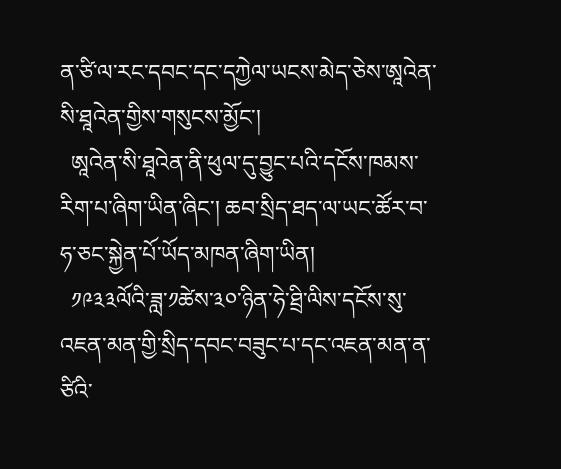ན་ཙི་ལ་རང་དབང་དང་དཀྱེལ་ཡངས་མེད་ཅེས་ཨཱའེན་སི་ཐཱའེན་གྱིས་གསུངས་མྱོང་།
  ཨཱའེན་སི་ཐཱའེན་ནི་ཕུལ་དུ་བྱུང་པའི་དངོས་ཁམས་རིག་པ་ཞིག་ཡིན་ཞིང་། ཆབ་སྲིད་ཐད་ལ་ཡང་ཚོར་བ་ཧ་ཅང་སྐྱེན་པོ་ཡོད་མཁན་ཞིག་ཡིན།
  ༡༩༣༣ལོའི་ཟླ་༡ཚེས་༣༠་ཉིན་ཧེ་ཐྲི་ལིས་དངོས་སུ་འཇན་མན་གྱི་སྲིད་དབང་བཟུང་པ་དང་འཇན་མན་ན་ཙིའི་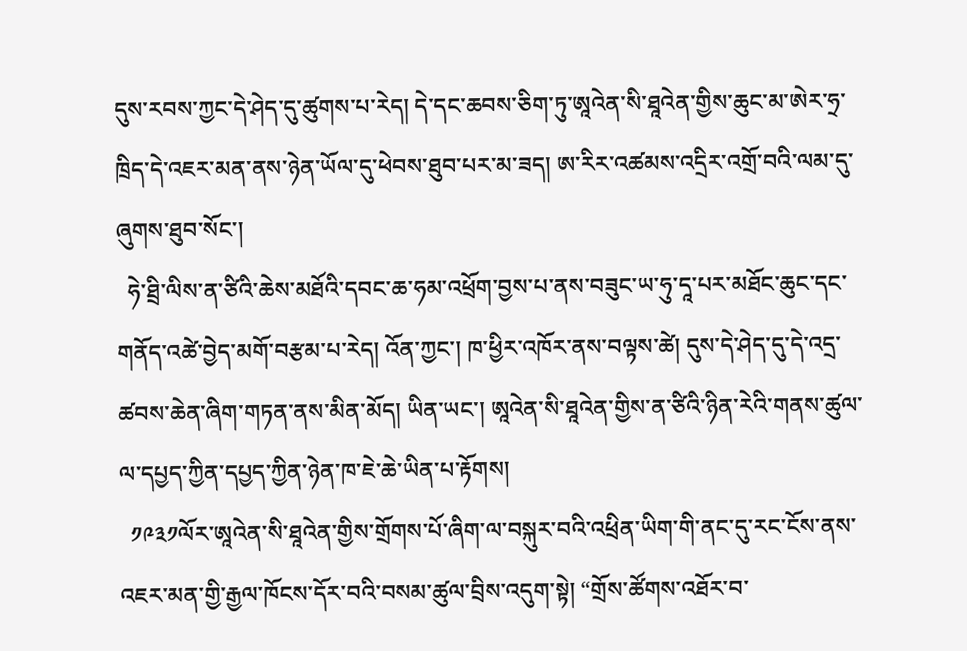དུས་རབས་ཀྱང་དེ་ཤེད་དུ་ཚུགས་པ་རེད། དེ་དང་ཆབས་ཅིག་ཏུ་ཨཱའེན་སི་ཐཱའེན་གྱིས་ཆུང་མ་ཨེར་ཧྲ་ཁྲིད་དེ་འཇར་མན་ནས་ཉེན་ཡོལ་དུ་ཕེབས་ཐུབ་པར་མ་ཟད། ཨ་རིར་འཚམས་འདྲིར་འགྲོ་བའི་ལམ་དུ་ཞུགས་ཐུབ་སོང་།
  ཧེ་ཐྲི་ལིས་ན་ཙིའི་ཆེས་མཐོའི་དབང་ཆ་ཧམ་འཕྲོག་བྱས་པ་ནས་བཟུང་ཡ་ཧུ་དཱ་པར་མཐོང་ཆུང་དང་གནོད་འཚེ་བྱེད་མགོ་བརྩམ་པ་རེད། འོན་ཀྱང་། ཁ་ཕྱིར་འཁོར་ནས་བལྟས་ཚེ། དུས་དེ་ཤེད་དུ་དེ་འདྲ་ཚབས་ཆེན་ཞིག་གཏན་ནས་མིན་མོད། ཡིན་ཡང་། ཨཱའེན་སི་ཐཱའེན་གྱིས་ན་ཙིའི་ཉིན་རེའི་གནས་ཚུལ་ལ་དཔྱད་ཀྱིན་དཔྱད་ཀྱིན་ཉེན་ཁ་ཇེ་ཆེ་ཡིན་པ་རྟོགས།
  ༡༩༣༡ལོར་ཨཱའེན་སི་ཐཱའེན་གྱིས་གྲོགས་པོ་ཞིག་ལ་བསྐུར་བའི་འཕྲིན་ཡིག་གི་ནང་དུ་རང་ངོས་ནས་འཇར་མན་གྱི་རྒྱལ་ཁོངས་དོར་བའི་བསམ་ཚུལ་བྲིས་འདུག་སྟེ། “གྲོས་ཚོགས་འཐོར་བ་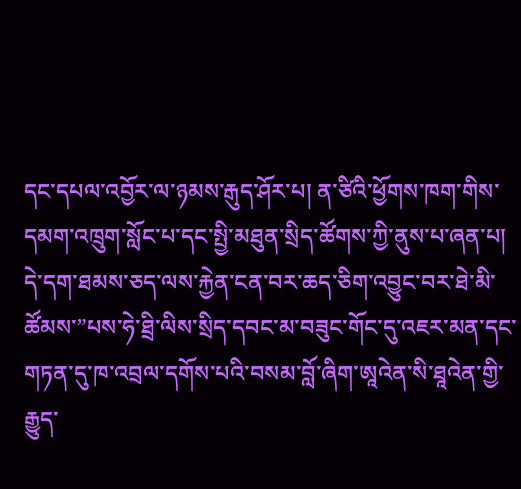དང་དཔལ་འབྱོར་ལ་ཉམས་རྒུད་ཤོར་པ། ན་ཙིའི་ཕྱོགས་ཁག་གིས་དམག་འཁྲུག་སློང་པ་དང་སྤྱི་མཐུན་སྲིད་ཚོགས་ཀྱི་ནུས་པ་ཞན་པ། དེ་དག་ཐམས་ཅད་ལས་རྐྱེན་ངན་བར་ཆད་ཅིག་འབྱུང་བར་ཐེ་མི་ཚོམས་”པས་ཧེ་ཐྲི་ལིས་སྲིད་དབང་མ་བཟུང་གོང་དུ་འཇར་མན་དང་གཏན་དུ་ཁ་འབྲལ་དགོས་པའི་བསམ་བློ་ཞིག་ཨཱའེན་སི་ཐཱའེན་གྱི་རྒྱུད་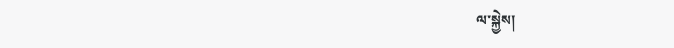ལ་སྐྱེས།